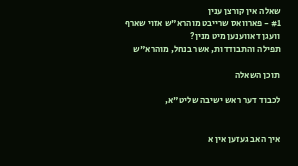שאלה אין קורצן ענין
#1 - פארוואס שרייבט מוהרא"ש אזוי שארף וועגן דאווענען מיט מנין?
תפילה והתבודדות, אשר בנחל, מוהרא"ש

תוכן השאלה

לכבוד דער ראש ישיבה שליט"א,


איך האב געזען אין א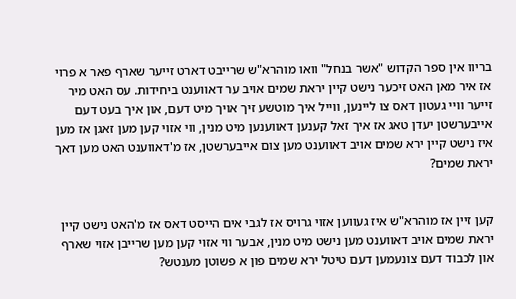בריוו אין ספר הקדוש "אשר בנחל" וואו מוהרא"ש שרייבט דארט זייער שארף פאר א פרוי אז איר מאן האט זיכער נישט קיין יראת שמים אויב ער דאווענט ביחידות. עס האט מיר זייער וויי געטון דאס צו ליינען, ווייל איך מוטשע זיך אויך מיט דעם, און איך בעט דעם אייבערשטן יעדן טאג אז איך זאל קענען דאווענען מיט מנין, ווי אזוי קען מען זאגן אז מען איז נישט קיין ירא שמים אויב דאווענט מען צום אייבערשטן, אז מ'דאווענט האט מען דאך יראת שמים?


קען זיין אז מוהרא"ש איז געווען אזוי גרויס אז לגבי אים הייסט דאס אז מ'האט נישט קיין יראת שמים אויב דאווענט מען נישט מיט מנין, אבער ווי אזוי קען מען שרייבן אזוי שארף און לכבוד דעם צונעמען דעם טיטל ירא שמים פון א פשוטן מענטש?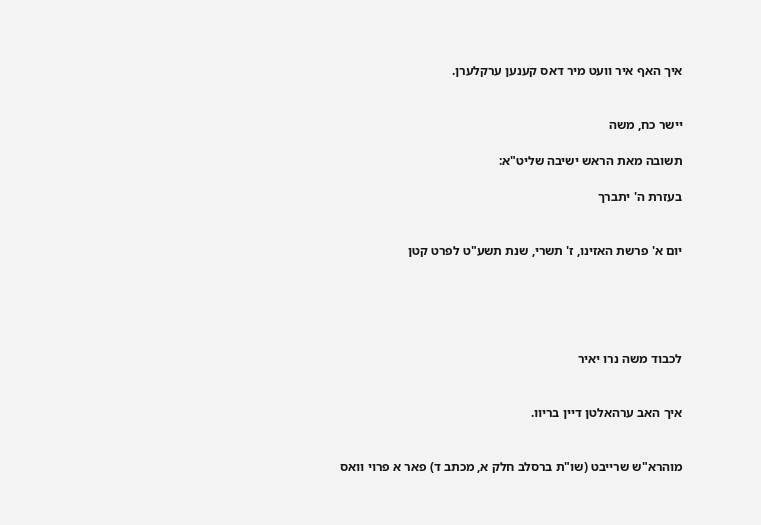איך האף איר וועט מיר דאס קענען ערקלערן.


יישר כח, משה

תשובה מאת הראש ישיבה שליט"א:

בעזרת ה' יתברך


יום א' פרשת האזינו, ז' תשרי, שנת תשע"ט לפרט קטן





לכבוד משה נרו יאיר


איך האב ערהאלטן דיין בריוו.


מוהרא"ש שרייבט (שו"ת ברסלב חלק א, מכתב ד) פאר א פרוי וואס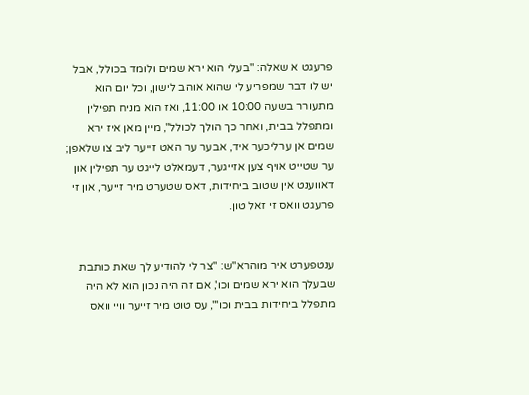פרעגט א שאלה: "בעלי הוא ירא שמים ולומד בכולל, אבל יש לו דבר שמפריע לי שהוא אוהב לישון, וכל יום הוא מתעורר בשעה 10:00 או 11:00, ואז הוא מניח תפילין ומתפלל בבית, ואחר כך הולך לכולל", מיין מאן איז ירא שמים אן ערליכער איד, אבער ער האט זייער ליב צו שלאפן; ער שטייט אויף צען אזייגער, דעמאלט לייגט ער תפילין און דאווענט אין שטוב ביחידות, דאס שטערט מיר זייער, און זי פרעגט וואס זי זאל טון.


ענטפערט איר מוהרא"ש: "צר לי להודיע לך שאת כותבת שבעלך הוא ירא שמים וכו', אם זה היה נכון הוא לא היה מתפלל ביחידות בבית וכו'", עס טוט מיר זייער וויי וואס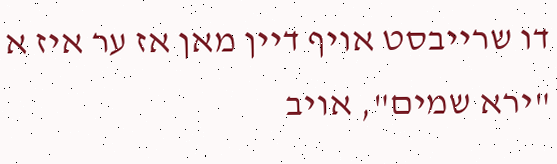דו שרייבסט אויף דיין מאן אז ער איז א "ירא שמים", אויב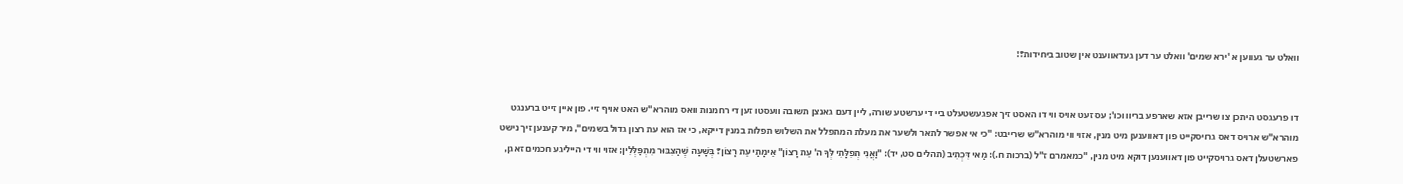וואלט ער געווען א 'ירא שמים' וואלט ער דען געדאווענט אין שטוב ביחידות?!


דו פרעגסט היתכן צו שרייבן אזא שארפע בריוו וכו'; עס זעט אויס ווי דו האסט זיך אפגעשטעלט ביי די ערשטע שורה, ליין דעם גאנצן תשובה וועסטו זען די רחמנות וואס מוהרא"ש האט אויף זיי. פון איין זייט ברענגט מוהרא"ש ארויס דאס גרויסקייט פון דאווענען מיט מנין, אזוי ווי מוהרא"ש שרייבט: "כי אי אפשר לתאר ולשער את מעלת המתפלל את השלוש תפלות במנין דייקא, כי אז הוא עת רצון גדול בשמים", מיר קענען זיך נישט פארשטעלן דאס גרויסקייט פון דאווענען דוקא מיט מנין, "כמאמרם ז"ל (ברכות ח.): מַאי דִּכְתִיב (תהלים סט, יד): "וַאֲנִי תְפִלָּתִי לְּךָ ה' עֵת רָצוֹן" אֵימָתַי עֵת רָצוֹן? בְּשָׁעָה שֶׁהַצִּבּוּר מִתְפַּלְּלִין; אזוי ווי די הייליגע חכמים זאגן,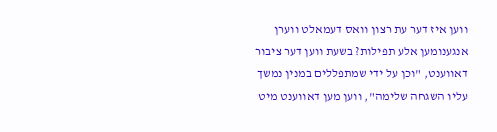ווען איז דער עת רצון וואס דעמאלט ווערן אנגענומען אלע תפילות? בשעת ווען דער ציבור דאווענט, "וכן על ידי שמתפללים במנין נמשך עליו השגחה שלימה", ווען מען דאווענט מיט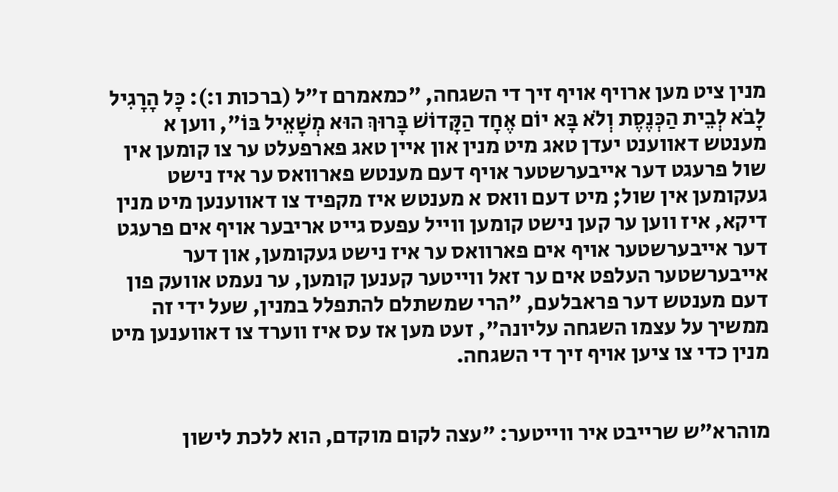מנין ציט מען ארויף אויף זיך די השגחה, "כמאמרם ז"ל (ברכות ו:): כָּל הָרָגִיל לָבֹא לְבֵית הַכְּנֶסֶת וְלֹא בָּא יוֹם אֶחָד הַקָּדוֹשׁ בָּרוּךְ הוּא מְשָׁאֵיל בּוֹ", ווען א מענטש דאווענט יעדן טאג מיט מנין און איין טאג פארפעלט ער צו קומען אין שול פרעגט דער אייבערשטער אויף דעם מענטש פארוואס ער איז נישט געקומען אין שול; מיט דעם וואס א מענטש איז מקפיד צו דאווענען מיט מנין דיקא, איז ווען ער קען נישט קומען ווייל עפעס גייט אריבער אויף אים פרעגט דער אייבערשטער אויף אים פארוואס ער איז נישט געקומען, און דער אייבערשטער העלפט אים ער זאל ווייטער קענען קומען, ער נעמט אוועק פון דעם מענטש דער פראבלעם, "הרי שמשתלם להתפלל במנין, שעל ידי זה ממשיך על עצמו השגחה עליונה", זעט מען אז עס איז ווערד צו דאווענען מיט מנין כדי צו ציען אויף זיך די השגחה.


מוהרא"ש שרייבט איר ווייטער: "עצה לקום מוקדם, הוא ללכת לישון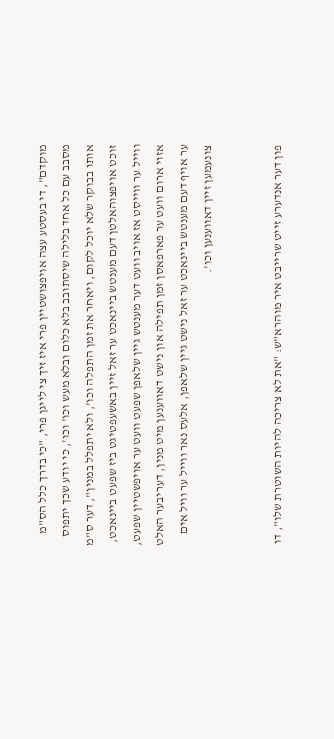מוקדם", די בעסטע עצה אויפצושטיין פרי איז זיך צי לייגן פרי, "כי בדרך כלל הס"מ מסבב עם כל אחד בלילה שיסתובב בלא כלום ובלא מעש וכו' וכו', כי יודע שכך יתפוס אותו בבוקר שלא יוכל לקום, ויאחר את זמן התפלה וכו', ולא יתפלל במנין", דער ס"מ זוכט אויפצוהאלטן דעם מענטש ביינאכט ער זאל זיין באשעפטיגט ביז שפעט ביינאכט, ווייל ער ווייסט אז אויב וועט דער מענטש גיין שלאפן שפעט וועט ער אויפשטיין שפעט, אזוי ארום וועט ער פארפאסן זמן תפילה און נישט דאווענען מיט מנין, דעריבער האלט ער אויף דעם מענטש ביינאכט ער זאל נישט גיין שלאפן, אלעס נאר ווייל ער וויל אים צונעמען זיין דאווענען וכו'.


פון דער אנדערע זייט שרייבט איר מוהרא"ש: "את לא צריכה להיות השוטרת שלו", דו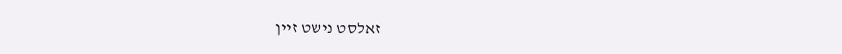זאלסט נישט זיין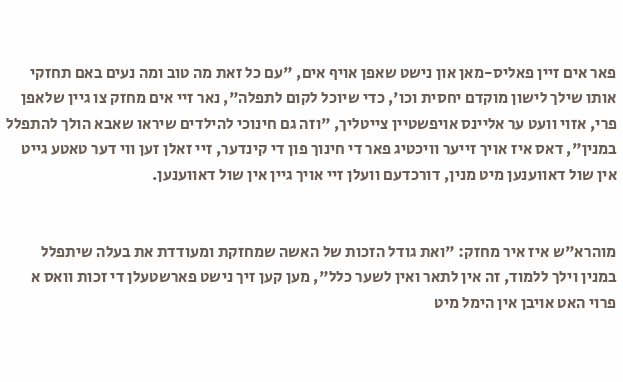פאר אים זיין פאליס-מאן און נישט שאפן אויף אים, "עם כל זאת מה טוב ומה נעים באם תחזקי אותו שילך לישון מוקדם יחסית וכו', כדי שיוכל לקום לתפלה", נאר זיי אים מחזק צו גיין שלאפן פרי, אזוי וועט ער אליינס אויפשטיין צייטליך, "וזה גם חינוכי להילדים שיראו שאבא הולך להתפלל במנין", דאס איז אויך זייער וויכטיג פאר די חינוך פון די קינדער, זיי זאלן זען ווי דער טאטע גייט אין שול דאווענען מיט מנין, דורכדעם וועלן זיי אויך גיין אין שול דאווענען.


מוהרא"ש איז איר מחזק: "ואת גודל הזכות של האשה שמחזקת ומעודדת את בעלה שיתפלל במנין וילך ללמוד, זה אין לתאר ואין לשער כלל", מען קען זיך נישט פארשטעלן די זכות וואס א פרוי האט אויבן אין הימל מיט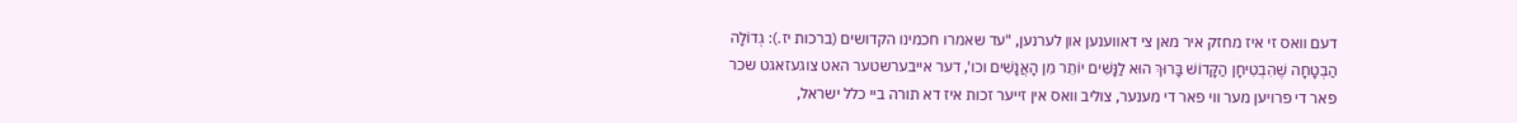דעם וואס זי איז מחזק איר מאן צי דאווענען און לערנען, "עד שאמרו חכמינו הקדושים (ברכות יז.): גְדוֹלָה הַבְטָחָה שֶׁהִבְטִיחָן הַקָּדוֹשׁ בָּרוּךְ הוּא לַנָּשִׁים יוֹתֵר מִן הָאֲנָשִׁים וכו', דער אייבערשטער האט צוגעזאגט שכר פאר די פרויען מער ווי פאר די מענער, צוליב וואס אין זייער זכות איז דא תורה ביי כלל ישראל,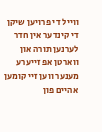ווייל די פרויען שיקן די קינדער אין חדר לערנען תורה און ווארטן אפ זייערע מענער ווען זיי קומען אהיים פון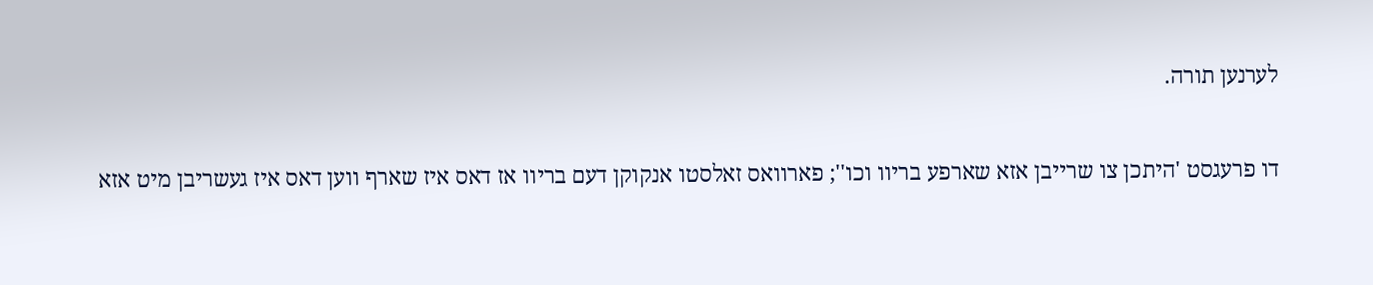לערנען תורה.


דו פרעגסט 'היתכן צו שרייבן אזא שארפע בריוו וכו''; פארוואס זאלסטו אנקוקן דעם בריוו אז דאס איז שארף ווען דאס איז געשריבן מיט אזא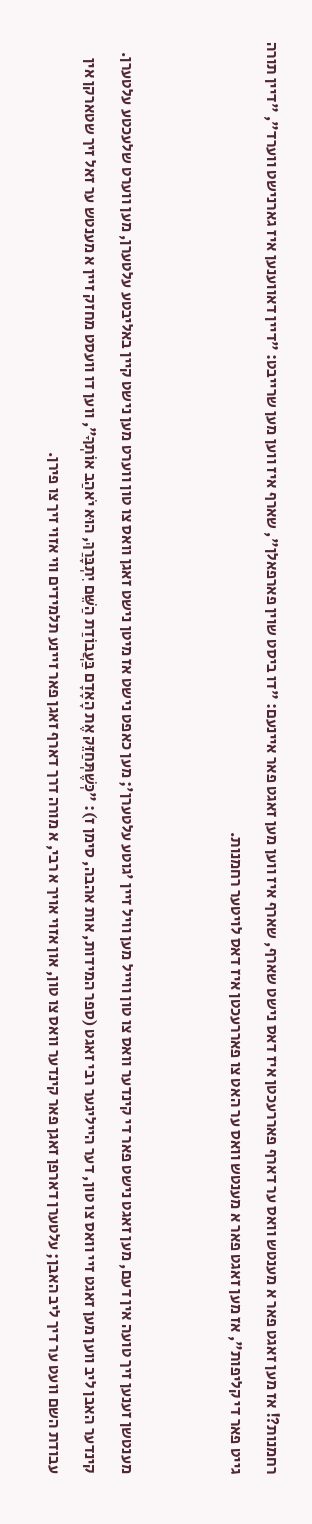רחמנות?! אז מען זאגט פאר א מענטש וואס ער דארף פאררעכטן איז דאס נישט שארף, שארף איז ווען מען זאגט פאר איינעם: "דו ביסט שוין פארפאלן", שארף איז ווען מען שרייבט: "דיין דאווענען איז גארנישט ווערד", "דיין תורה גייט פאר די קליפות", אז מען זאגט פאר א מענטש וואס ער האט צו פאררעכטן איז דאס לויטער רחמנות.


מענטשן זענען זיך טועה אין דעם, מען זאגט נישט פאר די קינדער וואס צו טון ווייל מען וויל זיין 'גוטע עלטערן'; מען כאפט נישט אז מיטן נישט זאגן וואס צו טון ווערט מען נישט קיין באליבטע עלטערן, מען ווערט שלעכטע עלטערן. קינדער האבן ליב ווען מען זאגט זיי וואס צו טון, דער הייליגער רבי זאגט (ספר המידות, אות אהבה, סימן ז): "כְּשֶׁתְּחַזֵּק אֶת הָאָדָם בַּעֲבוֹדַת הַשֵּׁם יִתְבָּרַךְ, הוּא יֹאהַב אוֹתְךָ", ווען דו וועסט מחזק זיין א מענטש ער זאל זיך שטארקן אין עבודת השם וועט ער דיך ליב האבן; עלטערן דארפן זאגן פאר קינדער וואס צו טון, און אזוי אויך א רבי, א מורה דרך דארף זאגן פאר זיינע תלמידים ווי אזוי זיך צו פירן.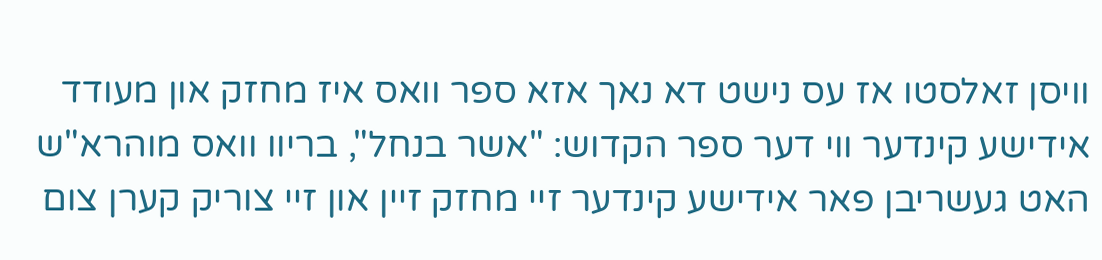וויסן זאלסטו אז עס נישט דא נאך אזא ספר וואס איז מחזק און מעודד אידישע קינדער ווי דער ספר הקדוש: "אשר בנחל", בריוו וואס מוהרא"ש האט געשריבן פאר אידישע קינדער זיי מחזק זיין און זיי צוריק קערן צום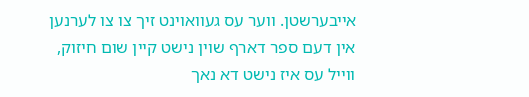אייבערשטן. ווער עס געוואוינט זיך צו צו לערנען אין דעם ספר דארף שוין נישט קיין שום חיזוק, ווייל עס איז נישט דא נאך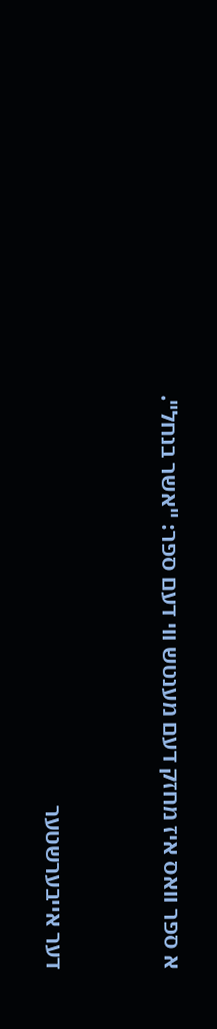א ספר וואס איז מחזק דעם מענטש ווי דעם ספר: "אשר בנחל".


דער אייבערשטער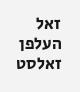זאל העלפן זאלסט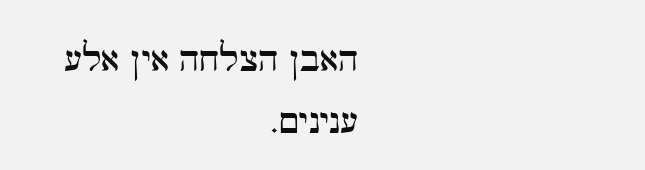האבן הצלחה אין אלע ענינים.